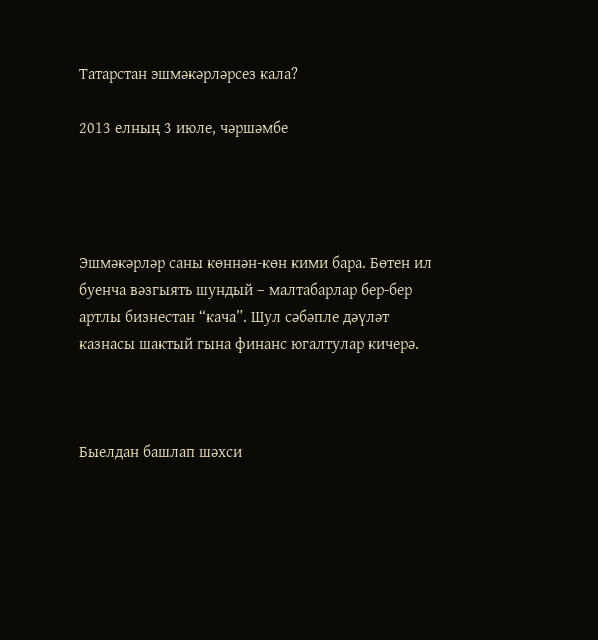Татарстан эшмәкәрләрсез кала?

2013 елның 3 июле, чәршәмбе




Эшмәкәрләр саны көннән-көн кими бара. Бөтен ил буенча вәзгыять шундый – малтабарлар бер-бер артлы бизнестан “кача”. Шул сәбәпле дәүләт казнасы шактый гына финанс югалтулар кичерә.



Быелдан башлап шәхси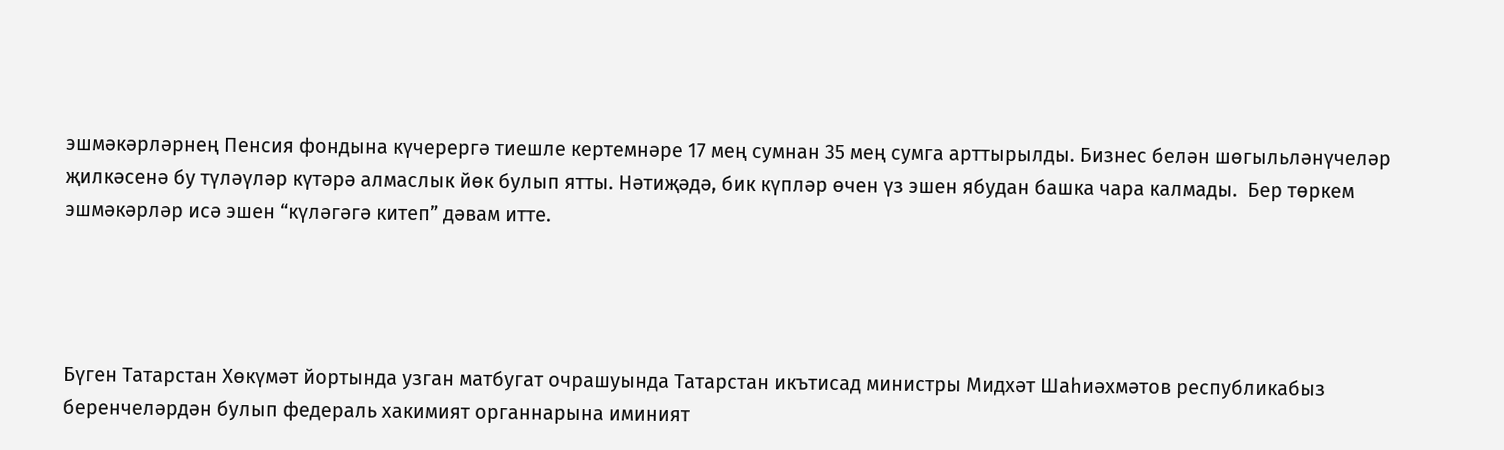эшмәкәрләрнең Пенсия фондына күчерергә тиешле кертемнәре 17 мең сумнан 35 мең сумга арттырылды. Бизнес белән шөгыльләнүчеләр җилкәсенә бу түләүләр күтәрә алмаслык йөк булып ятты. Нәтиҗәдә, бик күпләр өчен үз эшен ябудан башка чара калмады.  Бер төркем эшмәкәрләр исә эшен “күләгәгә китеп” дәвам итте.




Бүген Татарстан Хөкүмәт йортында узган матбугат очрашуында Татарстан икътисад министры Мидхәт Шаһиәхмәтов республикабыз беренчеләрдән булып федераль хакимият органнарына иминият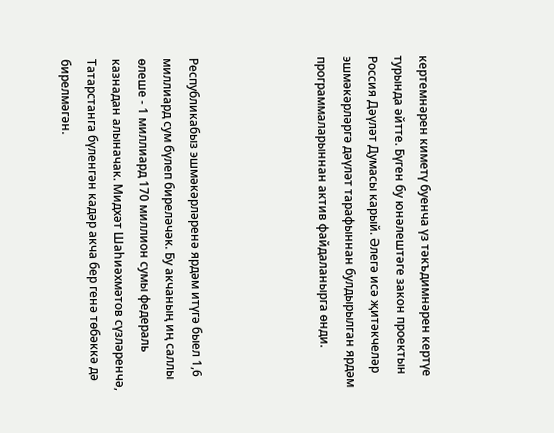кертемнәрен киметү буенча үз тәкъдимнәрен кертүе турында әйтте. Бүген бу юнәлештәге закон проектын Россия Дәүләт Думасы карый. Әлегә исә җитәкчеләр эшмәкәрләргә дәүләт тарафыннан булдырылган ярдәм программаларыннан актив файдаланырга өнди.




Республикабыз эшмәкәрләренә ярдәм итүгә быел 1,6 миллиард сум бүлеп биреләчәк. Бу акчаның иң саллы өлеше - 1 миллиард 170 миллион сумы федераль казнадан алыначак. Мидхәт Шаһиәхмәтов сүзләренчә, Татарстанга бүленгән кадәр акча бер генә төбәккә дә бирелмәгән.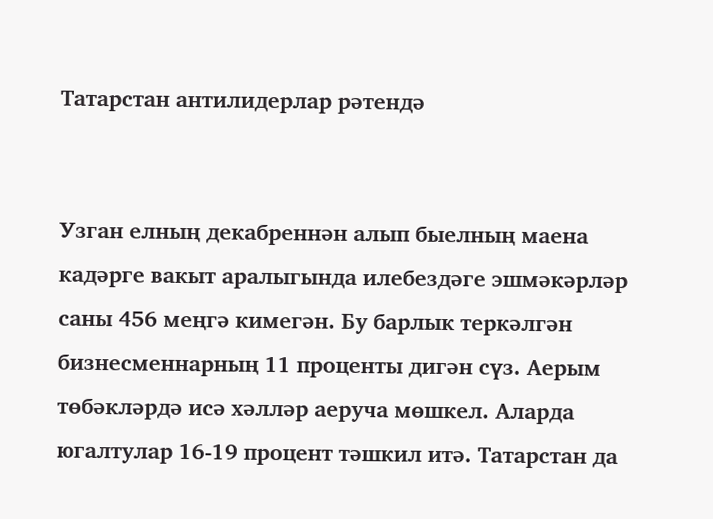Татарстан антилидерлар рәтендә


Узган елның декабреннән алып быелның маена кадәрге вакыт аралыгында илебездәге эшмәкәрләр саны 456 меңгә кимегән. Бу барлык теркәлгән бизнесменнарның 11 проценты дигән сүз. Аерым төбәкләрдә исә хәлләр аеруча мөшкел. Аларда югалтулар 16-19 процент тәшкил итә. Татарстан да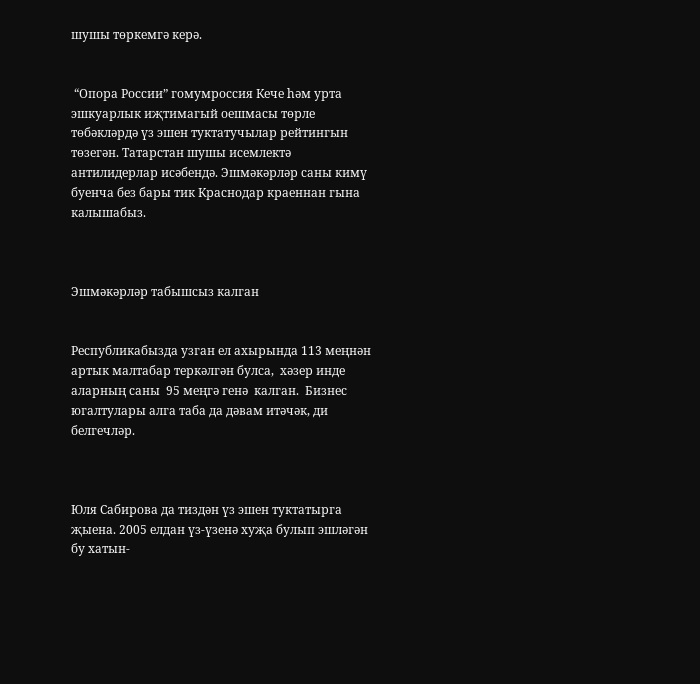шушы төркемгә керә.


 “Опора России” гомумроссия Кече һәм урта эшкуарлык иҗтимагый оешмасы төрле төбәкләрдә үз эшен туктатучылар рейтингын төзегән. Татарстан шушы исемлектә антилидерлар исәбендә. Эшмәкәрләр саны кимү буенча без бары тик Краснодар краеннан гына калышабыз.



Эшмәкәрләр табышсыз калган


Республикабызда узган ел ахырында 113 меңнән артык малтабар теркәлгән булса,  хәзер инде аларның саны  95 меңгә генә  калган.  Бизнес югалтулары алга таба да дәвам итәчәк, ди белгечләр.



Юля Сабирова да тиздән үз эшен туктатырга җыена. 2005 елдан үз-үзенә хуҗа булып эшләгән бу хатын-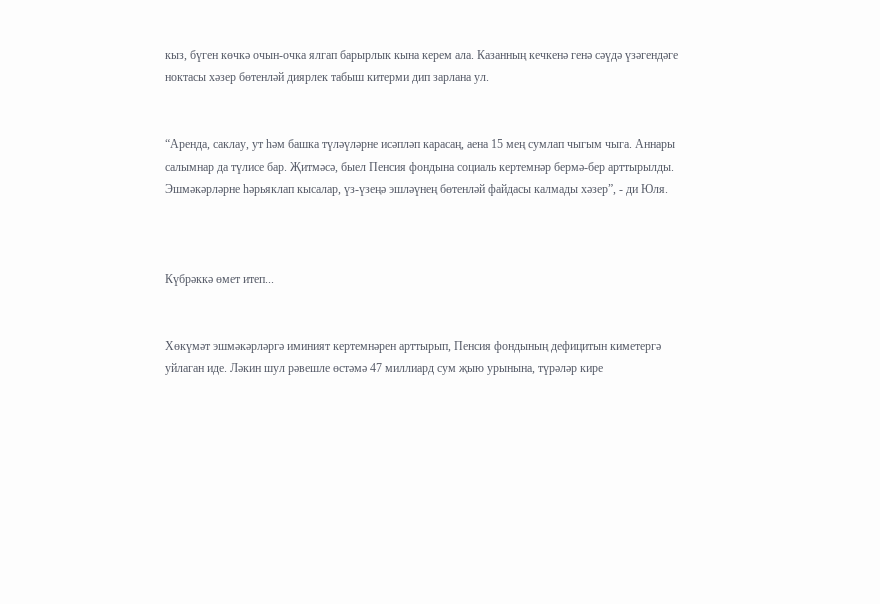кыз, бүген көчкә очын-очка ялгап барырлык кына керем ала. Казанның кечкенә генә сәүдә үзәгендәге ноктасы хәзер бөтенләй диярлек табыш китерми дип зарлана ул.


“Аренда, саклау, ут һәм башка түләүләрне исәпләп карасаң, аена 15 мең сумлап чыгым чыга. Аннары салымнар да түлисе бар. Җитмәсә, быел Пенсия фондына социаль кертемнәр бермә-бер арттырылды. Эшмәкәрләрне һәрьяклап кысалар, үз-үзеңә эшләүнең бөтенләй файдасы калмады хәзер”, - ди Юля.



Күбрәккә өмет итеп...


Хөкүмәт эшмәкәрләргә иминият кертемнәрен арттырып, Пенсия фондының дефицитын киметергә уйлаган иде. Ләкин шул рәвешле өстәмә 47 миллиард сум җыю урынына, түрәләр кире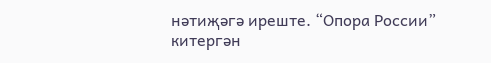нәтиҗәгә иреште. “Опора России” китергән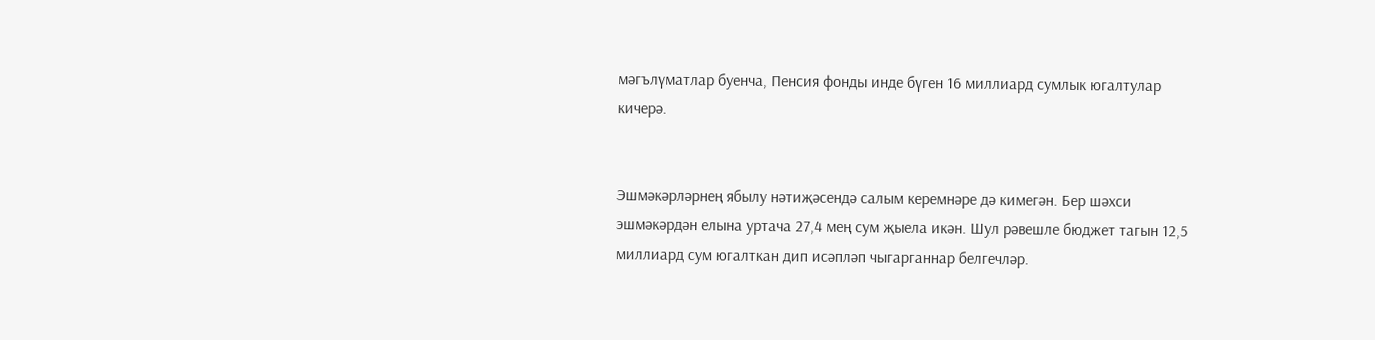мәгълүматлар буенча, Пенсия фонды инде бүген 16 миллиард сумлык югалтулар кичерә.


Эшмәкәрләрнең ябылу нәтиҗәсендә салым керемнәре дә кимегән. Бер шәхси эшмәкәрдән елына уртача 27,4 мең сум җыела икән. Шул рәвешле бюджет тагын 12,5 миллиард сум югалткан дип исәпләп чыгарганнар белгечләр.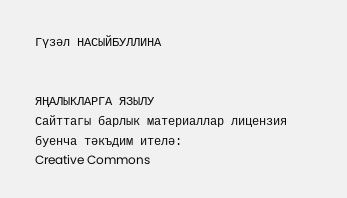Гүзәл НАСЫЙБУЛЛИНА


ЯҢАЛЫКЛАРГА ЯЗЫЛУ
Сайттагы барлык материаллар лицензия буенча тәкъдим ителә:
Creative Commons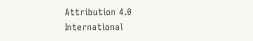Attribution 4.0 International